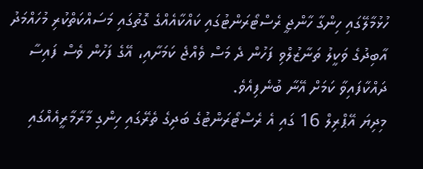ހުޅުމާލޭގައި ހިންގާ ހާންޖީ ރެސްޓޯރަންޓުގައި ކައްކާއެއްގެ ގޮތުގައި މަސައްކަތްކުރި މުހައްމަދު އާބިދުގެ ވަކީލު ތަނާޒުލްވި ފަހުން ދެ މަސް ވެއްޖެ ކަމަށާއި، އޭގެ ފަހުން ވެސް ފައިސާ ދައްކާފައިވާ ކަމަށް އޭނާ ބުނެފިއެވެ.
މިދިޔަ އޭޕްރިލް 16 ގައި އެ ރެސްޓޯރަންޓުގެ ބަދިގެ ތެރޭގައި ހިންގި މާރާމާރީއެއްގައި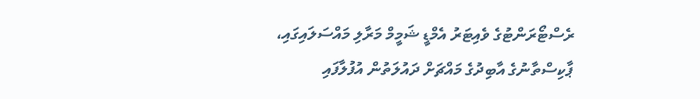ރެސްޓޯރަންޓުގެ ވެއިޓަރު އެމްޑީ ޝަމީމް މަރާލި މައްސަލައިގައި، ޕާކިސްތާނުގެ އާބިދުގެ މައްޗަށް ދައުލަތުން އުފުލާފައި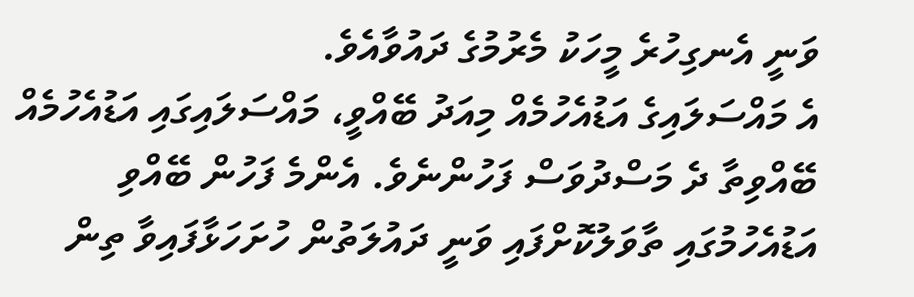ވަނީ އެނގިހުރެ މީހަކު މެރުމުގެ ދައުވާއެވެ.
އެ މައްސަލައިގެ އަޑުއެހުމެއް މިއަދު ބޭއްވީ، މައްސަލައިގައި އަޑުއެހުމެއް ބޭއްވިތާ ދެ މަސްދުވަސް ފަހުންނެވެ. އެންމެ ފަހުން ބޭއްވި އަޑުއެހުމުގައި ތާވަލުކޮށްފައި ވަނީ ދައުލަތުން ހުށަހަޅާފައިވާ ތިން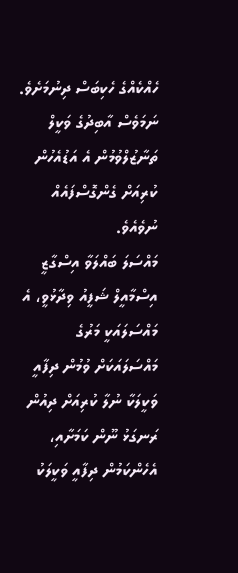ހެއްކެއްގެ ހެކިބަސް ދިނުމަށެވެ. ނަމަވެސް އާބިދުގެ ވަކީލް ތަނާޒުލްވުމުން އެ އަޑުއެހުން ކުރިއަށް ގެންގޮސްފައެއް ނުވެއެވެ.
މައްސަލަ ބައްލަވާ އިސްގާޒީ އިސްމާއީލް ޝަފީއު ވިދާޅުވީ، އެ މައްސަލައަކީ މަރުގެ މައްސަލައަކަށް ވުމުން ދިފާއީ ވަކީލަކާ ނުލާ ކުރިއަށް ދިއުން ރަނގަޅު ނޫން ކަމަށާއި، އެހެންކަމުން ދިފާއީ ވަކީލަކު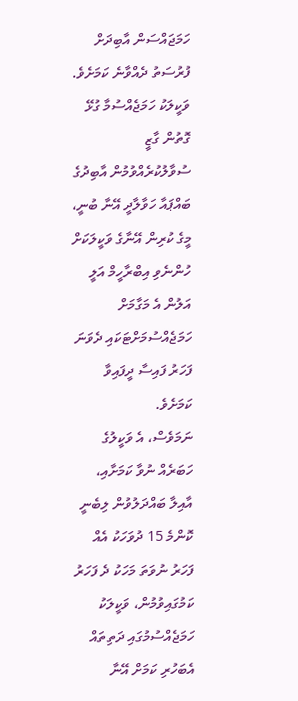ހަމަޖައްސަން އާބިދަށް ފުރުސަތު ދެއްވާނެ ކަމަށެވެ.
ވަކީލަކު ހަމަޖެއްސުމާ ގުޅޭ ގޮތުން ގާޒީ ސުވާލުކުރެއްވުމުން އާބިދުގެ ބައްޕައާ ހަވާލާދީ އޭނާ ބުނީ، މީގެ ކުރިން އޭނާގެ ވަކީލަކަށް ހުންނެވި އިބްރާހީމް އަލީ އަލުން އެ މަގާމަށް ހަމަޖެއްސުމަށްޓަކައި ދެވަނަ ފަހަރު ފައިސާ ދީފައިވާ ކަމަށެވެ.
ނަމަވެސް، އެ ވަކީލުގެ ހަބަރެއް ނުވާ ކަމަށާއި، އާއިލާ ބައްދަލުވުން ލިބެނީ ކޮންމެ 15 ދުވަހަކު އެއް ފަހަރު ނުވަތަ މަހަކު ދެ ފަހަރު ކަމުގައިވުމުން، ވަކީލަކު ހަމަޖެއްސުމުގައި ދަތިތައް އެބަހުރި ކަމަށް އޭނާ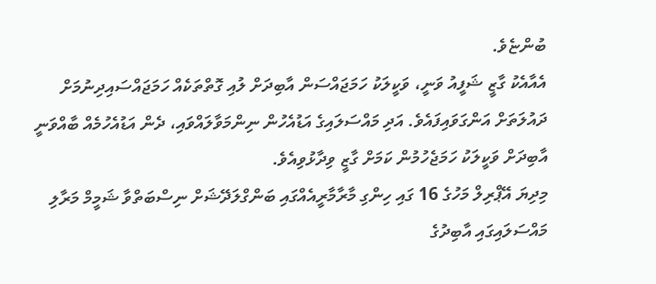ބުންޏެވެ.
އެއާއެކު ގާޒީ ޝަފީއު ވަނީ، ވަކީލަކު ހަމަޖައްސަން އާބިދަށް ލުއި ގޮތްތަކެއް ހަމަޖައްސައިދިނުމަށް ދައުލަތަށް އަންގަވައިފައެވެ. އަދި މައްސަލައިގެ އަޑުއެހުން ނިންމަވާލައްވައި، ދެން އަޑުއެހުމެއް ބާއްވަނީ އާބިދަށް ވަކީލަކު ހަމަޖެހުމުން ކަމަށް ގާޒީ ވިދާޅުވިއެވެ.
މިދިޔަ އޭޕްރިލް މަހުގެ 16 ގައި ހިންގި މާރާމާރީއެއްގައި ބަންގްލަދޭޝަށް ނިސްބަތްވާ ޝަމީމް މަރާލި މައްސަލައިގައި އާބިދުގެ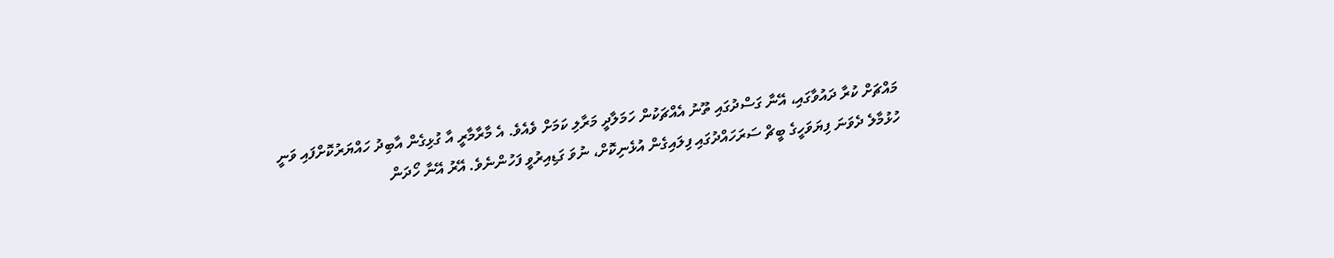މައްޗަށް ކުރާ ދައުވާގައި، އޭނާ ގަސްދުގައި ތޫނު އެއްޗަކުން ހަމަލާދީ މަރާލި ކަމަށް ވެއެވެ. އެ މާރާމާރީ އާ ގުޅިގެން އާބިދު ހައްޔަރުކޮށްފައި ވަނީ ހުޅުމާލެ ދެވަނަ ފިޔަވަހީގެ ބީޗް ސަރަހައްދުގައި ފިލައިގެން އުޅެނިކޮށް، ނުވަ ގަޑިއިރުވީ ފަހުންނެވެ. އޭރު އޭނާ ހޯދަން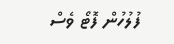ފުލުހުން ފޮޓޯ ވެސް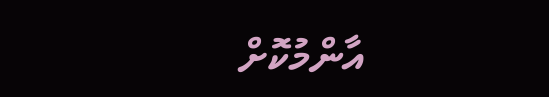އާންމުކޮށް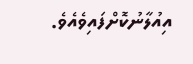އިއުލާނުކޮށްފައިވެއެވެ.